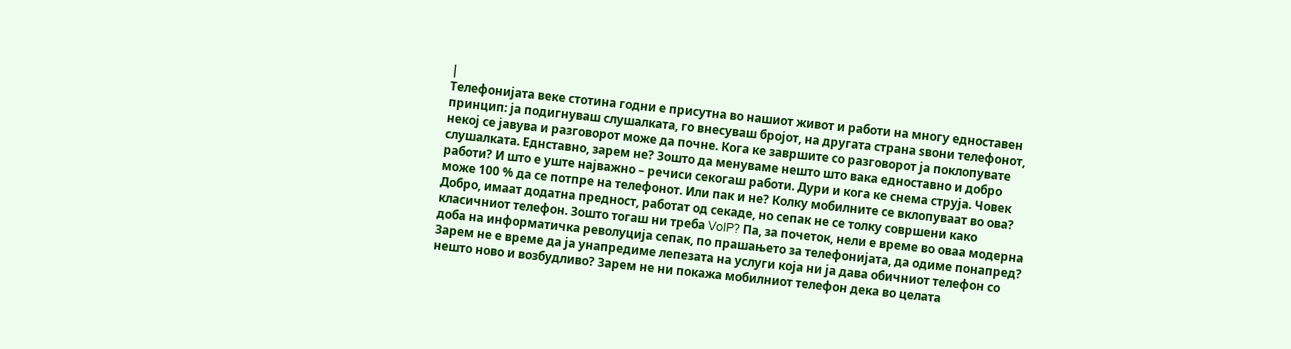|
Телефонијата веке стотина годни е присутна во нашиот живот и работи на многу едноставен принцип: ја подигнуваш слушалката, го внесуваш бројот, на другата страна ѕвони телефонот, некој се јавува и разговорот може да почне. Кога ке завршите со разговорот ја поклопувате слушалката. Еднставно, зарем не? Зошто да менуваме нешто што вака едноставно и добро работи? И што е уште најважно – речиси секогаш работи. Дури и кога ке снема струја. Човек може 100 % да се потпре на телефонот. Или пак и не? Колку мобилните се вклопуваат во ова? Добро, имаат додатна предност, работат од секаде, но сепак не се толку совршени како класичниот телефон. Зошто тогаш ни треба VoIP? Па, за почеток, нели е време во оваа модерна доба на информатичка револуција сепак, по прашањето за телефонијата, да одиме понапред? Зарем не е време да ја унапредиме лепезата на услуги која ни ја дава обичниот телефон со нешто ново и возбудливо? Зарем не ни покажа мобилниот телефон дека во целата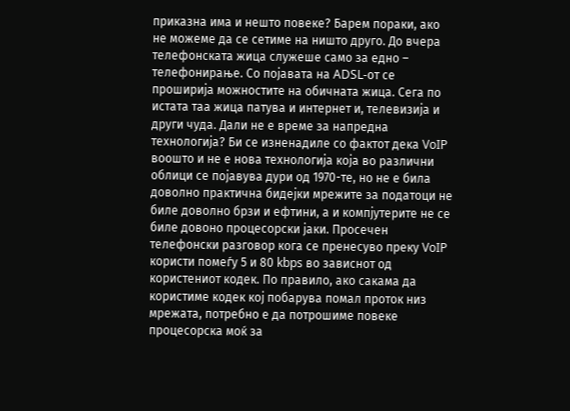приказна има и нешто повеке? Барем пораки, ако не можеме да се сетиме на ништо друго. До вчера телефонската жица служеше само за едно – телефонирање. Со појавата на ADSL-от се проширија можностите на обичната жица. Сега по истата таа жица патува и интернет и, телевизија и други чуда. Дали не е време за напредна технологија? Би се изненадиле со фактот дека VoIP воошто и не е нова технологија која во различни облици се појавува дури од 1970-те, но не е била доволно практична бидејки мрежите за податоци не биле доволно брзи и ефтини, а и компјутерите не се биле довоно процесорски јаки. Просечен телефонски разговор кога се пренесуво преку VoIP користи помеѓу 5 и 80 kbps во зависнот од користениот кодек. По правило, ако сакама да користиме кодек кој побарува помал проток низ мрежата, потребно е да потрошиме повеке процесорска моќ за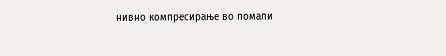нивно компресирање во помали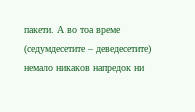пакети. А во тоа време (седумдесетите – деведесетите) немало никаков напредок ни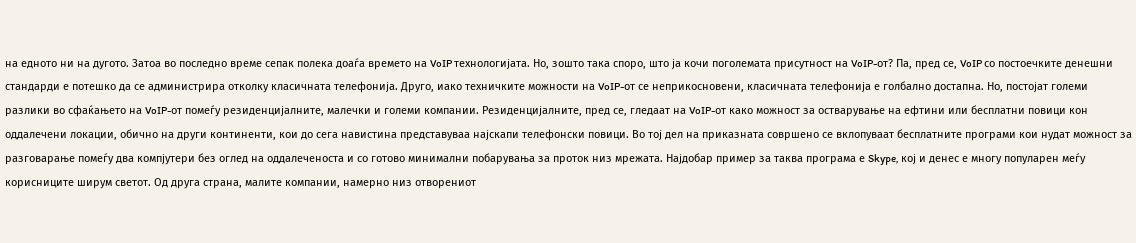на едното ни на дугото. Затоа во последно време сепак полека доаѓа времето на VoIP технологијата. Но, зошто така споро, што ја кочи поголемата присутност на VoIP-от? Па, пред се, VoIP со постоечките денешни стандарди е потешко да се администрира отколку класичната телефонија. Друго, иако техничките можности на VoIP-от се неприкосновени, класичната телефонија е голбално достапна. Но, постојат големи разлики во сфаќањето на VoIP-от помеѓу резиденцијалните, малечки и големи компании. Резиденцијалните, пред се, гледаат на VoIP-от како можност за остварување на ефтини или бесплатни повици кон оддалечени локации, обично на други континенти, кои до сега навистина представуваа најскапи телефонски повици. Во тој дел на приказната совршено се вклопуваат бесплатните програми кои нудат можност за разговарање помеѓу два компјутери без оглед на оддалеченоста и со готово минимални побарувања за проток низ мрежата. Најдобар пример за таква програма е Skype, кој и денес е многу популарен меѓу корисниците ширум светот. Од друга страна, малите компании, намерно низ отворениот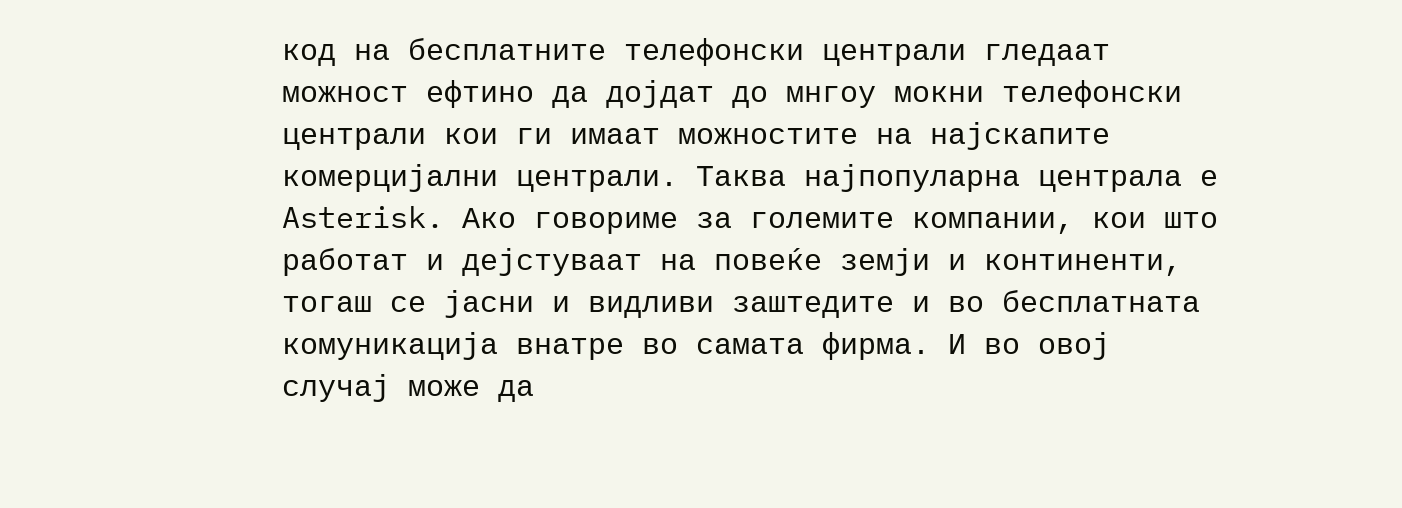код на бесплатните телефонски централи гледаат можност ефтино да дојдат до мнгоу мокни телефонски централи кои ги имаат можностите на најскапите комерцијални централи. Таква најпопуларна централа е Asterisk. Ако говориме за големите компании, кои што работат и дејстуваат на повеќе земји и континенти, тогаш се јасни и видливи заштедите и во бесплатната комуникација внатре во самата фирма. И во овој случај може да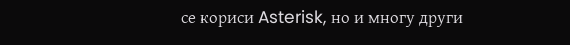се кориси Asterisk, но и многу други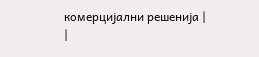комерцијални решенија |
|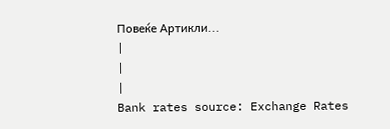Повеќе Артикли...
|
|
|
Bank rates source: Exchange Rates